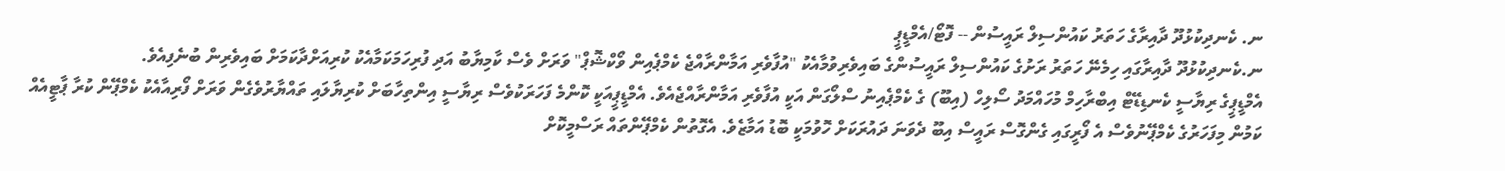ނ. ކެނދިކުޅުދޫ ދާއިރާގެ ހަތަރު ކައުންސިލް ރައީސުން -- ފޮޓޯ/އެމްޑީޕީ
ނ.ކެނދިކުޅުދޫ ދާއިރާގައި ހިމެނޭ ހަތަރު ރަށުގެ ކައުންސިލް ރައީސުންގެ ބައިވެރިވުމާއެކު "އުފާވެރި އަމާންރާއްޖެ ކެމްޕެއިން ވޯކްޝޮޕް" ވަރަށް ވެސް ކާމިޔާބު އަދި ފުރިހަމަކަމާއެކު ކުރިއަށްދާކަމަށް ބައިވެރިން ބުނެފިއެވެ.
އެމްޑީޕީގެ ރިޔާސީ ކެނޑިޑޭޓް އިބްރާހިމް މުހައްމަދު ސޯލިހް (އިބޫ) ގެ ކެމްޕެއިނު ސްލޯގަން އަކީ އުފާވެރި އަމާންރާއްޖެއެވެ. އެމްޑީޕީއަކީ ކޮންމެ ފަހަރަކުވެސް ރިޔާސީ އިންތިހާބަށް ކުރިޔާލައި ތައްޔާރުވެގެން ވަރަށް ފޯރިއާއެކު ކެމްޕޭން ކުރާ ޕާޓީއެއް ކަމުން މިފަހަރުގެ ކެމްޕޭނުވެސް އެ ފޯރީގައި ގެންގޮސް ރައީސް އިބޫ ދެވަނަ ދައުރަކަށް ހޮވުމަކީ ބޮޑު އަމާޒެވެ. އެގޮތުން ކެމްޕޭންތައް ރަސްމީކޮށް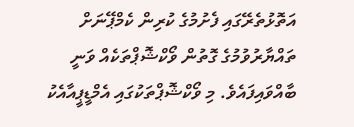އަތޮޅުތެރޭގައި ފެށުމުގެ ކުރިން ކެމްޕޭނަށް ތައްޔާރުވުމުގެ ގޮތުން ވޯކްޝޮޕްތަކެއް ވަނީ ބާއްވައިފައެވެ. މި ވޯކްޝޮޕްތަކުގައި އެމްޑީޕީއާއެކު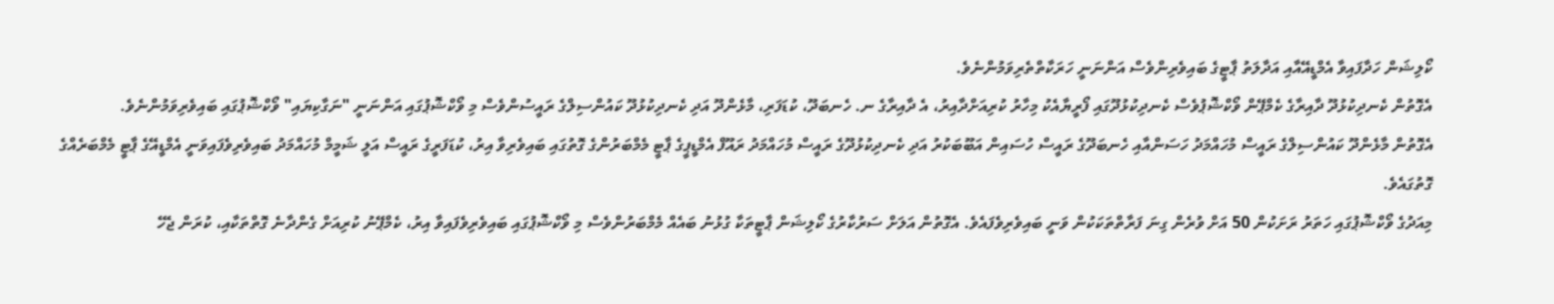ކޯލިޝަން ހަދާފައިވާ އެމްޑީއޭއާއި އަދާލަތު ޕާޓީގެ ބައިވެރިންވެސް އަންނަނީ ހަރަކާތްތެރިވަމުންނެވެ.
އެގޮތުން ކެނދިކުޅުދޫ ދާއިރާގެ ކެމްޕޭން ވޯކްޝޮޕުވެސް ކެނދިކުޅުދޫގައި ފޯރީޔާއެކު މިހާރު ކުރިއަށްދާއިރު، އެ ދާއިރާގެ ނ. ހެނބަދޫ، ކުޑަފަރި، މާޅެންދޫ އަދި ކެނދިކުޅުދޫ ކައުންސިލްގެ ރައީސުންވެސް މި ވޯކްޝޮޕުގައި އަންނަނީ "ނަގާކިޔައި" ވޯކްޝޮޕުގައި ބައިވެރިވަމުންނެވެ.
އެގޮތުން މާޅެންދޫ ކައުންސިލްގެ ރައީސް މުހައްމަދު ހަސަންއާއި ހެނބަދޫގެ ރައީސް ހުސައިން އަބޫބަކުރު އަދި ކެނދިކުޅުދޫގެ ރައީސް މުހައްމަދު ރައޫފް އެމްޑީޕީގެ ޕާޓީ މެމްބަރުންގެ ގޮތުގައި ބައިވެރިވާ އިރު، ކުޑަފަރީގެ ރައީސް އަލީ ޝަމީމް މުހައްމަދު ބައިވެރިވެފައިވަނީ އެމްޑީއޭގެ ޕާޓީ މެމްބަރެއްގެ ގޮތުގައެވެ.
މިއަދުގެ ވޯކްޝޮޕުގައި ހަތަރު ރަށަކުން 50 އަށް ވުރެން ގިނަ ފަރާތްތަކަކުން ވަނީ ބައިވެރިވެފައެވެ. އެގޮތުން އަލަށް ސަރުކާރުގެ ކޯލިޝަން ޕާޓީތަކާ ގުޅުނު ބައެއް މެމްބަރުންވެސް މި ވޯކްޝޮޕުގައި ބައިވެރިވެފައިވާ އިރު، ކެމްޕޭނު ކުރިއަށް ގެންދާނެ ގޮތްތަކާއި، ކުރަން ޖެހޭ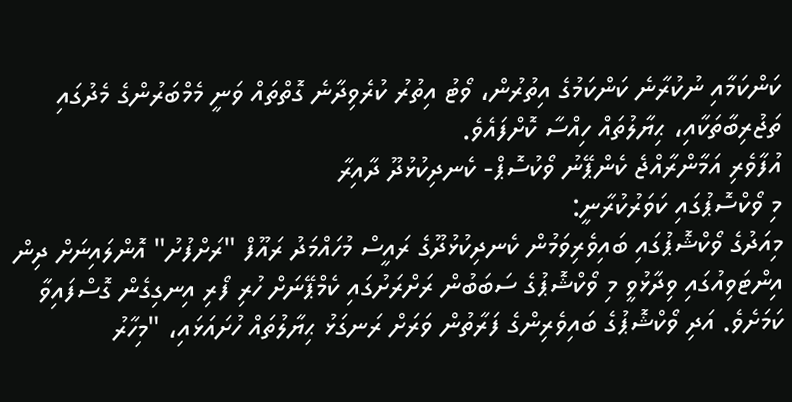ކަންކަމާއި ނުކުރާނެ ކަންކަމުގެ އިތުރުން، ވޯޓު އިތުރު ކުރެވިދާނެ ގޮތްތައް ވަނީ މެމްބަރުންގެ މެދުގައި ތަޖުރިބާތަކާއި، ޙިޔާލުތައް ހިއްސާ ކޮށްފައެވެ.
އުފާވެރި އަމާންރާއްޖެ ކެންޕޭނު ވޯކުސޮޕް- ކެނދިކުޅުދޫ ދާއިރާ
މި ވޯކްސޮޕުގައި ކަވަރުކުރާނީ:
މިއަދުގެ ވޯކްޝޮޕުގައި ބައިވެރިވަމުން ކެނދިކުޅުދޫގެ ރައީސް މުހައްމަދު ރައޫފް "ރަށްފުށު" އޮންލައިނަށް ދިން އިންޓަވިއުގައި ވިދާޅުވީ މި ވޯކްޝޮޕުގެ ސަބަބުން ރަށްރަށުގައި ކެމްޕޭނަށް ހުރި ފޯރި އިނގިގެން ގޮސްފައިވާ ކަމަށެވެ. އަދި ވޯކްޝޮޕުގެ ބައިވެރިންގެ ފަރާތުން ވަރަށް ރަނގަޅު ޙިޔާލުތައް ހުށައަޅައި، "މިހާރު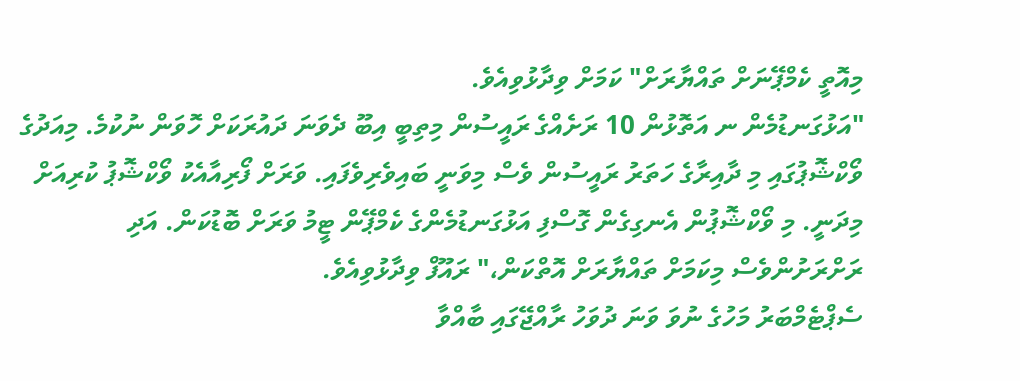މިއޮތީ ކެމްޕޭނަށް ތައްޔާރަށް" ކަމަށް ވިދާޅުވިއެވެ.
"އަޅުގަނޑުމެން ނ އަތޮޅުން 10 ރަށެއްގެ ރައީސުން މިތިބީ އިބޫ ދެވަނަ ދައުރަކަށް ހޮވަން ނުކުމެ. މިއަދުގެ ވޯކްޝޮޕުގައި މި ދާއިރާގެ ހަތަރު ރައީސުން ވެސް މިވަނީ ބައިވެރިވެފައި. ވަރަށް ފޯރިއާއެކު ވޯކްޝޮޕު ކުރިއަށް މިދަނީ. މި ވޯކްޝޮޕުން އެނގިގެން ގޮސްފި އަޅުގަނޑުމެންގެ ކެމްޕޭން ޓީމު ވަރަށް ބޮޑުކަން. އަދި ރަށްރަށުންވެސް މިކަމަށް ތައްޔާރަށް އޮތްކަން،" ރައޫފް ވިދާޅުވިއެވެ.
ސެޕްޓެމްބަރު މަހުގެ ނުވަ ވަނަ ދުވަހު ރާއްޖޭގައި ބާއްވާ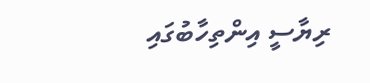ރިޔާސީ އިންތިހާބުގައި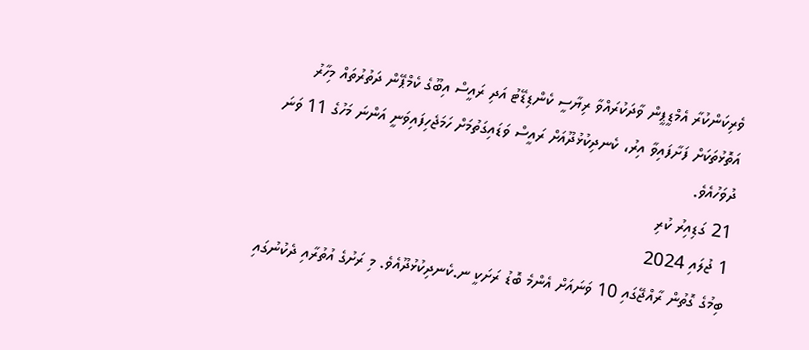ވެރިކަންކުރާ އެމްޑީޕީން ވާދަކުރައްވާ ރިޔާސީ ކެންޑިޑޭޓު އަދި ރައީސް އިބޫގެ ކެމްޕޭން ދަތުރުތައް މިހާރު އަތޮޅުތަކަށް ފަށާފައިވާ އިރު، ކެނދިކުޅުދޫއަށް ރައީސް ވަޑައިގަތުމަށް ހަމަޖެހިފައިވަނީ އަންނަ މަހުގެ 11 ވަނަ ދުވަހުއެވެ.
21 ގަޑިއިރު ކުރި
1 ޖުލައި 2024
ބިމުގެ ގޮތުން ރާއްޖޭގައި 10 ވަނައަށް އެންމެ ބޮޑު ރަށަކީ ނ.ކެނދިކުޅުދޫއެވެ. މި ރަށުގެ އުތުރާއި ދެކުނުގައި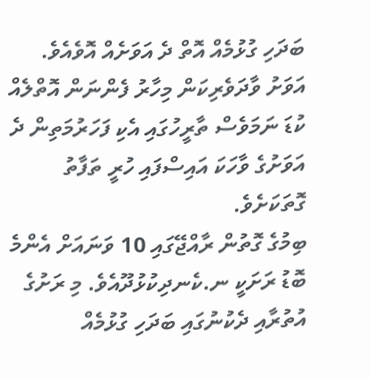ބަދަހި ގުޅުމެއް އޮތް ދެ އަވަށެއް އޮވެއެވެ. އަވަށު ވާދަވެރިކަން މިހާރު ފެންނަން އޮތްލެއް ކުޑަ ނަމަވެސް ތާރީހުގައި އެކި ފަހަރުމަތިން ދެ އަވަށުގެ ވާހަކަ އައިސްފައި ހުރީ ތަފާތު ގޮތަކަށެވެ.
ބިމުގެ ގޮތުން ރާއްޖޭގައި 10 ވަނައަށް އެންމެ ބޮޑު ރަށަކީ ނ.ކެނދިކުޅުދޫއެވެ. މި ރަށުގެ އުތުރާއި ދެކުނުގައި ބަދަހި ގުޅުމެއް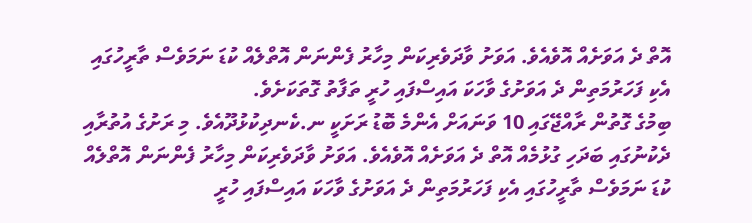އޮތް ދެ އަވަށެއް އޮވެއެވެ. އަވަށު ވާދަވެރިކަން މިހާރު ފެންނަން އޮތްލެއް ކުޑަ ނަމަވެސް ތާރީހުގައި އެކި ފަހަރުމަތިން ދެ އަވަށުގެ ވާހަކަ އައިސްފައި ހުރީ ތަފާތު ގޮތަކަށެވެ.
ބިމުގެ ގޮތުން ރާއްޖޭގައި 10 ވަނައަށް އެންމެ ބޮޑު ރަށަކީ ނ.ކެނދިކުޅުދޫއެވެ. މި ރަށުގެ އުތުރާއި ދެކުނުގައި ބަދަހި ގުޅުމެއް އޮތް ދެ އަވަށެއް އޮވެއެވެ. އަވަށު ވާދަވެރިކަން މިހާރު ފެންނަން އޮތްލެއް ކުޑަ ނަމަވެސް ތާރީހުގައި އެކި ފަހަރުމަތިން ދެ އަވަށުގެ ވާހަކަ އައިސްފައި ހުރީ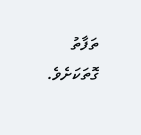ތަފާތު ގޮތަކަށެވެ.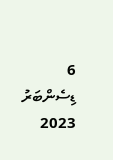6 ޑިސެންބަރު 2023